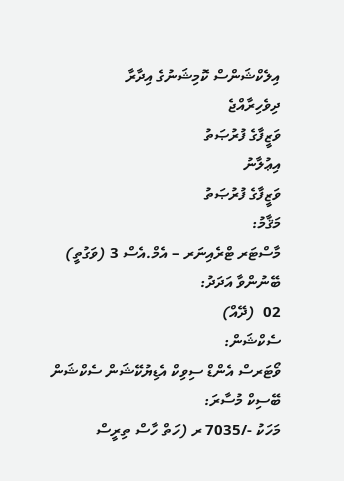އިލެކްޝަންސް ކޮމިޝަނުގެ އިދާރާ
ދިވެހިރާއްޖެ
ވަޒީފާގެ ފުރުޞަތު
އިޢުލާނު
ވަޒީފާގެ ފުރުޞަތު
މަޤާމު:
މާސްޓަރ ޓްރެއިނަރ – އެމް.އެސް 3 (ވަގުތީ)
ބޭނުންވާ އަދަދު:
02  (ދޭއް)
ސެކްޝަން:
ވޯޓަރސް އެންޑް ސިވިކް އެޑިޔުކޭޝަން ސެކްޝަން
ބޭސިކް މުސާރަ:
މަހަކު -/7035 ރ (ހަތް ހާސް ތިރީސް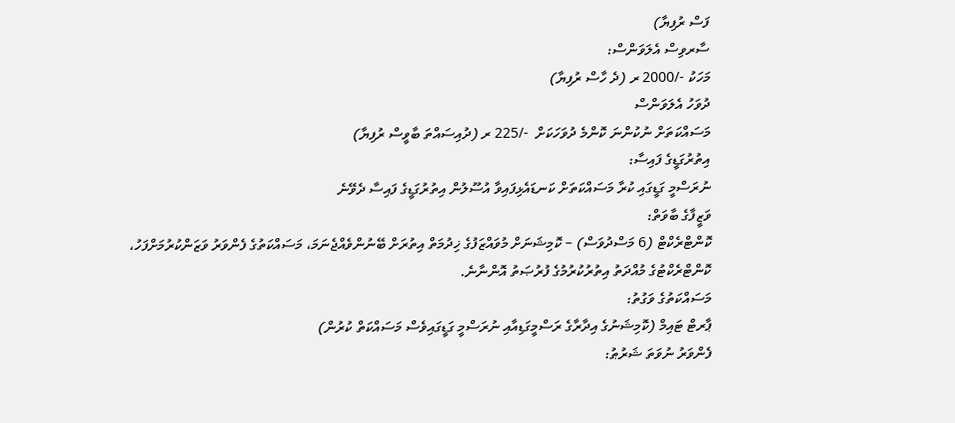ފަސް ރުފިޔާ)
ސާރވިސް އެލަވަންސް:
މަހަކު -/2000 ރ (ދެ ހާސް ރުފިޔާ)
ދުވަހު އެލަވަންސް
މަސައްކަތަށް ނުކުންނަ ކޮންމެ ދުވަހަކަށް  -/225 ރ (ދުއިސައްތަ ބާވީސް ރުފިޔާ)
އިތުރުގަޑީގެ ފައިސާ:
ނުރަސްމީ ގަޑީގައި ކުރާ މަސައްކަތަށް ކަނޑައެޅިފައިވާ އުސޫލުން އިތުރުގަޑީގެ ފައިސާ ދެވޭނެ
ވަޒީފާގެ ބާވަތް:
ކޮންޓްރެކްޓް (6 މަސްދުވަސް) – ކޮމިޝަނަށް މުވައްޒަފުގެ ޚިދުމަތް އިތުރަށް ބޭނުންވެއްޖެނަމަ، މަސައްކަތުގެ ފެންވަރު ވަޒަންކުރުމަށްފަހު، ކޮންޓްރެކްޓުގެ މުއްދަތު އިތުރުކުރުމުގެ ފުރުޞަތު އޮންނާނެ.
މަސައްކަތުގެ ވަގުތު:
ޕާރޓް ޓައިމް (ކޮމިޝަނުގެ އިދާރާގެ ރަސްމީގަޑިއާއި ނުރަސްމީ ގަޑީގައިވެސް މަސައްކަތް ކުރުން)
ފެންވަރު ނުވަތަ ޝަރުޠު: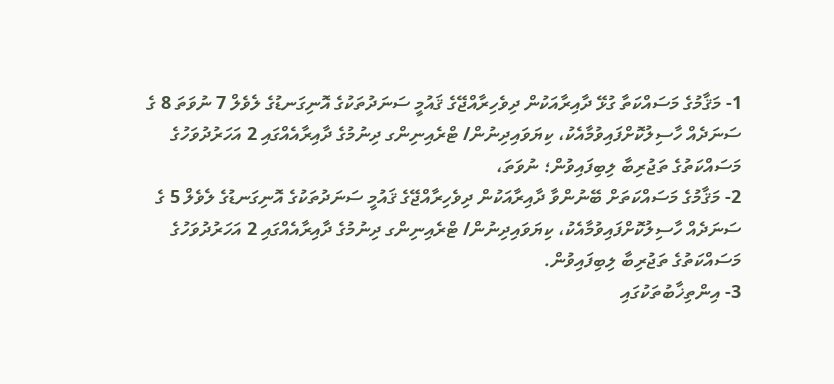1- މަޤާމުގެ މަސައްކަތާ ގުޅޭ ދާއިރާއަކުން ދިވެހިރާއްޖޭގެ ޤައުމީ ސަނަދުތަކުގެ އޮނިގަނޑުގެ ލެވެލް 7 ނުވަތަ 8 ގެ ސަނަދެއް ހާސިލުކޮށްފައިވުމާއެކު، ކިޔަވައިދިނުން/ ޓްރެއިނިންގ ދިނުމުގެ ދާއިރާއެއްގައި 2 އަހަރުދުވަހުގެ މަސައްކަތުގެ ތަޖުރިބާ ލިބިފައިވުން؛ ނުވަތަ،
2- މަޤާމުގެ މަސައްކަތަށް ބޭނުންވާ ދާއިރާއަކުން ދިވެހިރާއްޖޭގެ ޤައުމީ ސަނަދުތަކުގެ އޮނިގަނޑުގެ ލެވެލް 5 ގެ ސަނަދެއް ހާސިލުކޮށްފައިވުމާއެކު، ކިޔަވައިދިނުން/ ޓްރެއިނިންގ ދިނުމުގެ ދާއިރާއެއްގައި 2 އަހަރުދުވަހުގެ މަސައްކަތުގެ ތަޖުރިބާ ލިބިފައިވުން.
3- އިންތިޚާބުތަކުގައި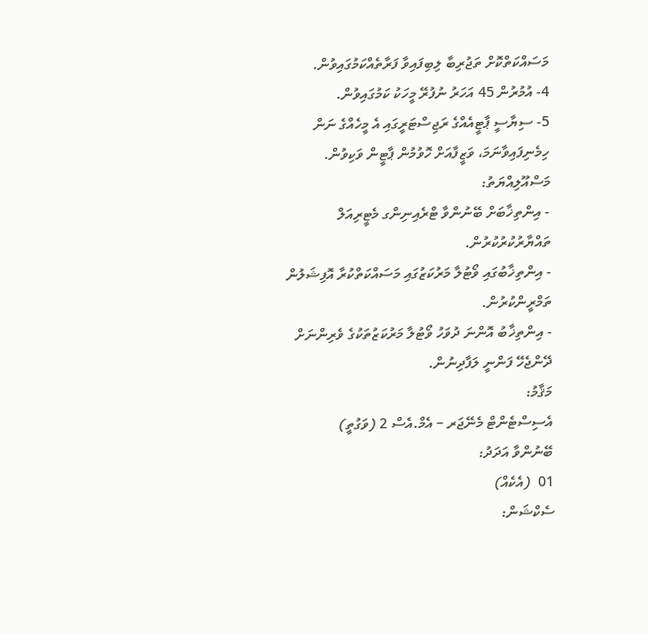މަސައްކަތްކޮށް ތަޖުރިބާ ލިބިފައިވާ ފަރާތެއްކަމުގައިވުން.
4- އުމުރުން 45 އަހަރު ނުފުރޭ މީހަކު ކަމުގައިވުން.
5- ސިޔާސީ ޕާޓީއެއްގެ ރަޖިސްޓަރީގައި އެ މީހެއްގެ ނަން ހިމެނިފައިވާނަމަ، ވަޒީފާއަށް ހޮވުމުން ޕާޓީން ވަކިވުން.
މަސްއޫލިއްޔަތު:
- އިންތިޚާބަށް ބޭނުންވާ ޓްރެއިނިންގ މެޓީރިއަލް ތައްޔާރުކުރުކުރުން.
- އިންތިޚާބުގައި ވޯޓުލާ މަރުކަޒުގައި މަސައްކަތްކުރާ އޮފިޝަލުން ތަމްރީންކުރުން.
- އިންތިޚާބު އޮންނަ ދުވަހު ވޯޓުލާ މަރުކަޒުތަކުގެ ވެރިންނަށް ދޭންޖެހޭ ފަންނީ ލަފާދިނުން.
މަޤާމު:
އެސިސްޓެންޓް މެނޭޖަރ – އެމް.އެސް 2 (ވަގުތީ)
ބޭނުންވާ އަދަދު:
01  (އެކެއް)
ސެކްޝަން: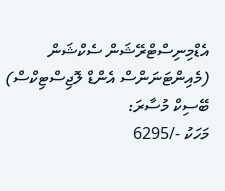އެޑްމިނިސްޓްރޭޝަން ސެކްޝަން (މެއިންޓަނަންސް އެންޑް ލޮޖިސްޓިކްސް)
ބޭސިކް މުސާރަ:
މަހަކު -/6295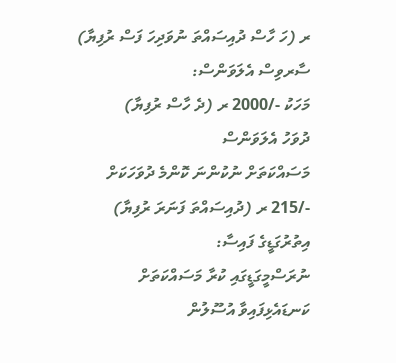ރ (ހަ ހާސް ދުއިސައްތަ ނުވަދިހަ ފަސް ރުފިޔާ)
ސާރވިސް އެލަވަންސް:
މަހަކު -/2000 ރ (ދެ ހާސް ރުފިޔާ)
ދުވަހު އެލަވަންސް
މަސައްކަތަށް ނުކުންނަ ކޮންމެ ދުވަހަކަށް -/215 ރ (ދުއިސައްތަ ފަނަރަ ރުފިޔާ)
އިތުރުގަޑީގެ ފައިސާ:
ނުރަސްމީގަޑީގައި ކުރާ މަސައްކަތަށް ކަނޑައެޅިފައިވާ އުސޫލުން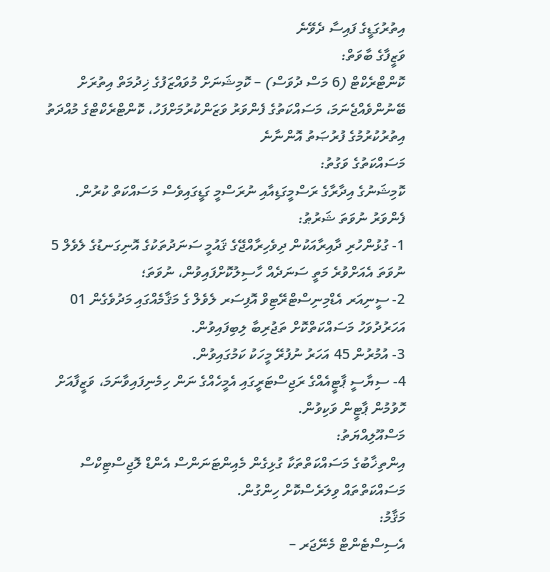އިތުރުގަޑީގެ ފައިސާ ދެވޭނެ
ވަޒީފާގެ ބާވަތް:
ކޮންޓްރެކްޓް (6 މަސް ދުވަސް) – ކޮމިޝަނަށް މުވައްޒަފުގެ ޚިދުމަތް އިތުރަށް ބޭނުންވެއްޖެނަމަ، މަސައްކަތުގެ ފެންވަރު ވަޒަންކުރުމަށްފަހު، ކޮންޓްރެކްޓްގެ މުއްދަތު އިތުރުކުރުމުގެ ފުރުޞަތު އޮންނާނެ
މަސައްކަތުގެ ވަގުތު:
ކޮމިޝަނުގެ އިދާރާގެ ރަސްމީގަޑިއާއި ނުރަސްމީ ގަޑީގައިވެސް މަސައްކަތް ކުރުން.
ފެންވަރު ނުވަތަ ޝަރުޠު:
1- ގުޅުންހުރި ދާއިރާއަކުން ދިވެހިރާއްޖޭގެ ޤައުމީ ސަނަދުތަކުގެ އޮނިގަނޑުގެ ލެވެލް 5 ނުވަތަ އެއަށްވުރެ މަތީ ސަނަދެއް ހާސިލުކޮށްފައިވުން، ނުވަތަ؛
2- ސީނިއަރ އެޑްމިނިސްޓްރޭޓިވް އޮފިސަރ ލެވެލް ގެ މަޤާމެއްގައި މަދުވެގެން 01 އަހަރުދުވަހު މަސައްކަތްކޮށް ތަޖުރިބާ ލިބިފައިވުން.
3- އުމުރުން 45 އަހަރު ނުފުރޭ މީހަކު ކަމުގައިވުން.
4- ސިޔާސީ ޕާޓީއެއްގެ ރަޖިސްޓަރީގައި އެމީހެއްގެ ނަން ހިމެނިފައިވާނަމަ، ވަޒީފާއަށް ހޮވުމުން ޕާޓީން ވަކިވުން.
މަސްއޫލިއްޔަތު:
އިންތިޚާބުގެ މަސައްކަތްތަކާ ގުޅިގެން މެއިންޓަނަންސް އެންޑް ލޮޖިސްޓިކްސް މަސައްކަތްތައް ވިލަރެސްކޮށް ހިންގުން.
މަޤާމު:
އެސިސްޓެންޓް މެނޭޖަރ –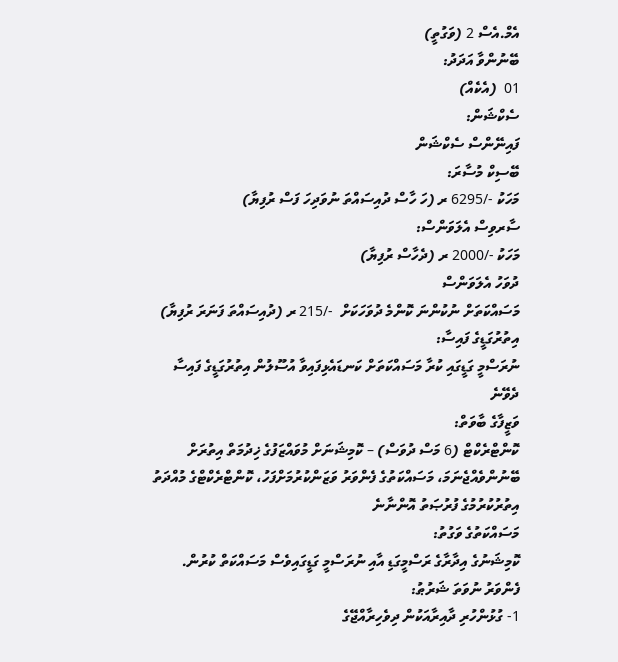އެމް.އެސް 2 (ވަގުތީ)
ބޭނުންވާ އަދަދު:
01  (އެކެއް)
ސެކްޝަން:
ފައިނޭންސް ސެކްޝަން
ބޭސިކް މުސާރަ:
މަހަކު -/6295 ރ (ހަ ހާސް ދުއިސައްތަ ނުވަދިހަ ފަސް ރުފިޔާ)
ސާރވިސް އެލަވަންސް:
މަހަކު -/2000 ރ (ދެހާސް ރުފިޔާ)
ދުވަހު އެލަވަންސް
މަސައްކަތަށް ނުކުންނަ ކޮންމެ ދުވަހަކަށް  -/215 ރ (ދުއިސައްތަ ފަނަރަ ރުފިޔާ)
އިތުރުގަޑީގެ ފައިސާ:
ނުރަސްމީ ގަޑީގައި ކުރާ މަސައްކަތަށް ކަނޑައެޅިފައިވާ އުސޫލުން އިތުރުގަޑީގެ ފައިސާ ދެވޭނެ
ވަޒީފާގެ ބާވަތް:
ކޮންޓްރެކްޓް (6 މަސް ދުވަސް) – ކޮމިޝަނަށް މުވައްޒަފުގެ ޚިދުމަތް އިތުރަށް ބޭނުންވެއްޖެނަމަ، މަސައްކަތުގެ ފެންވަރު ވަޒަންކުރުމަށްފަހު، ކޮންޓްރެކްޓްގެ މުއްދަތު އިތުރުކުރުމުގެ ފުރުޞަތު އޮންނާނެ
މަސައްކަތުގެ ވަގުތު:
ކޮމިޝަނުގެ އިދާރާގެ ރަސްމީގަޑި އާއި ނުރަސްމީ ގަޑީގައިވެސް މަސައްކަތް ކުރުން.
ފެންވަރު ނުވަތަ ޝަރުޠު:
1- ގުޅުންހުރި ދާއިރާއަކުން ދިވެހިރާއްޖޭގެ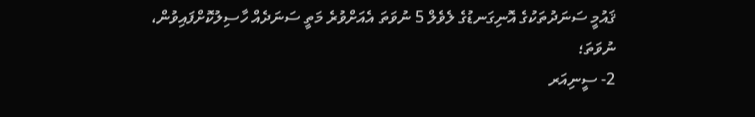ޤައުމީ ސަނަދުތަކުގެ އޮނިގަނޑުގެ ލެވެލް 5 ނުވަތަ އެއަށްވުރެ މަތީ ސަނަދެއް ހާސިލުކޮށްފައިވުން، ނުވަތަ؛
2- ސީނިއަރ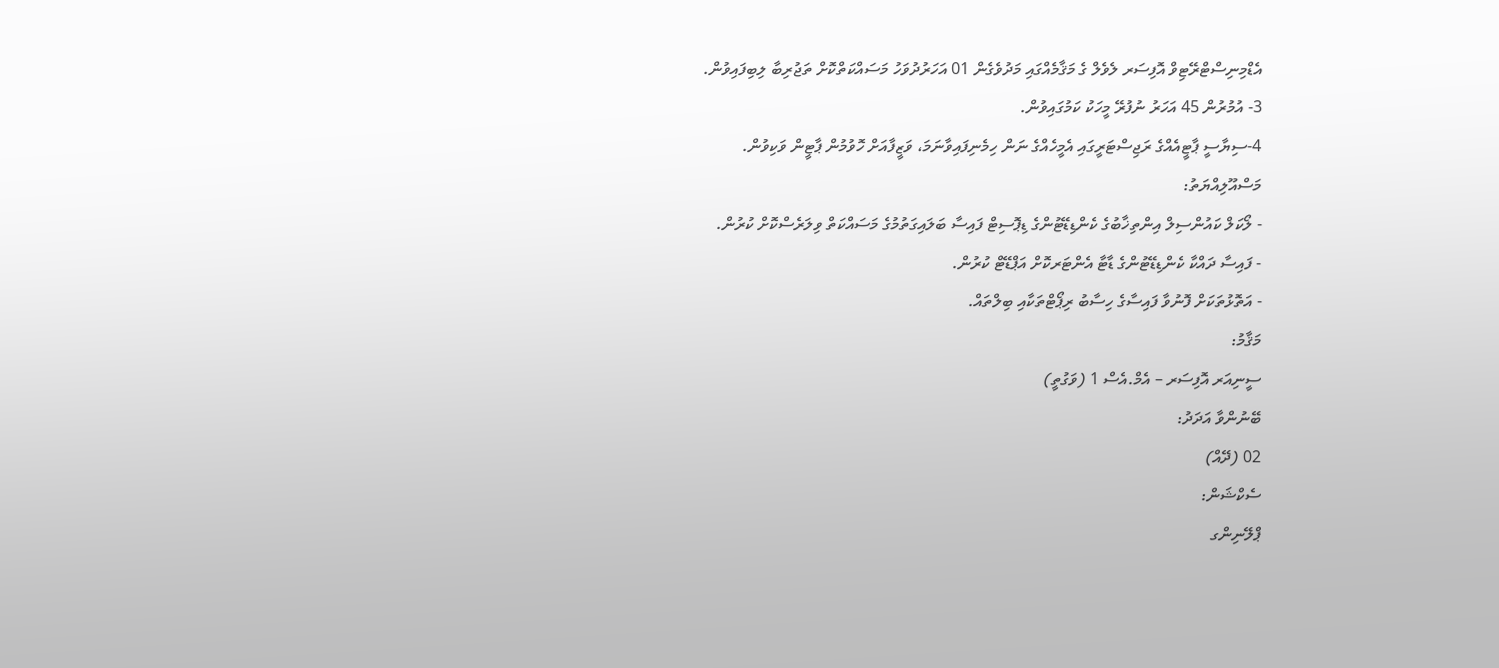އެޑްމިނިސްޓްރޭޓިވް އޮފިސަރ ލެވެލް ގެ މަޤާމެއްގައި މަދުވެގެން 01 އަހަރުދުވަހު މަސައްކަތްކޮށް ތަޖުރިބާ ލިބިފައިވުން.
3- އުމުރުން 45 އަހަރު ނުފުރޭ މީހަކު ކަމުގައިވުން.
4-ސިޔާސީ ޕާޓީއެއްގެ ރަޖިސްޓަރީގައި އެމީހެއްގެ ނަން ހިމެނިފައިވާނަމަ، ވަޒީފާއަށް ހޮވުމުން ޕާޓީން ވަކިވުން.
މަސްއޫލިއްޔަތު:
- ލޯކަލް ކައުންސިލް އިންތިޚާބުގެ ކެންޑިޑޭޓުންގެ ޑިޕޮސިޓް ފައިސާ ބަލައިގަތުމުގެ މަސައްކަތް ވިލަރެސްކޮށް ކުރުން.
- ފައިސާ ދައްކާ ކެންޑިޑޭޓުންގެ ޑާޓާ އެންޓަރކޮށް އަޕްޑޭޓް ކުރުން.
- އަތޮޅުތަކަށް ފޮނުވާ ފައިސާގެ ހިސާބު ރިޕޯޓްތަކާއި ބިލްތައް.
މަޤާމު:
ސީނިއަރ އޮފިސަރ – އެމް.އެސް 1 (ވަގުތީ)
ބޭނުންވާ އަދަދު:
02 (ދޭއް)
ސެކްޝަން:
ޕްލޭނިންގ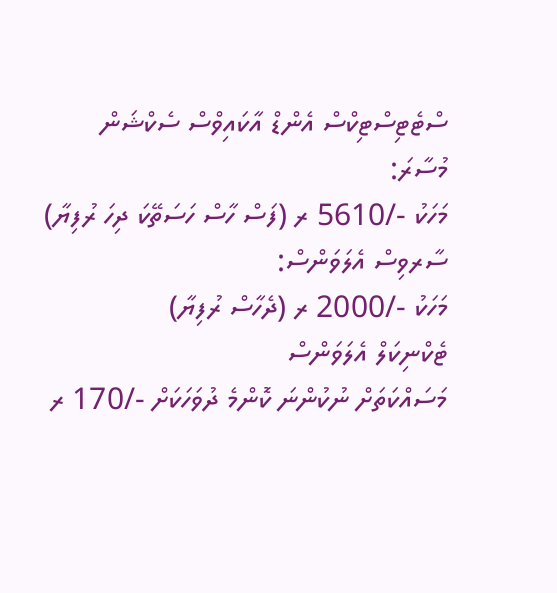ސްޓެޓިސްޓިކްސް އެންޑް އާކައިވްސް ސެކްޝަން
މުސާރަ:
މަހަކު -/5610 ރ (ފަސް ހާސް ހަސަތޭކަ ދިހަ ރުފިޔާ)
ސާރވިސް އެލަވަންސް:
މަހަކު -/2000 ރ (ދެހާސް ރުފިޔާ)
ޓެކްނިކަލް އެލަވަންސް
މަސައްކަތަށް ނުކުންނަ ކޮންމެ ދުވަހަކަށް -/170 ރ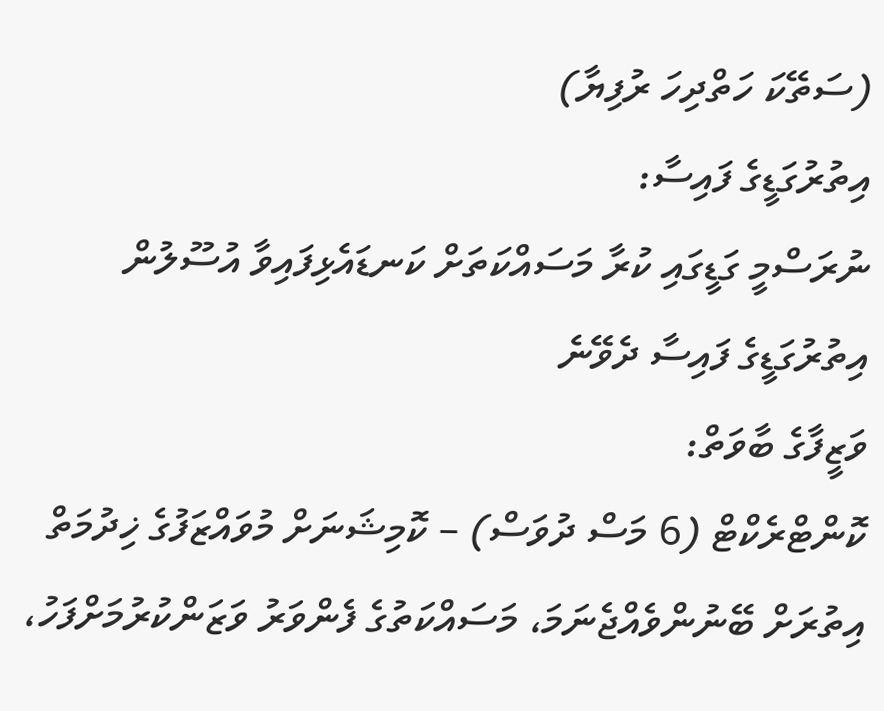(ސަތޭކަ ހަތްދިހަ ރުފިޔާ)
އިތުރުގަޑީގެ ފައިސާ:
ނުރަސްމީ ގަޑީގައި ކުރާ މަސައްކަތަށް ކަނޑައެޅިފައިވާ އުސޫލުން އިތުރުގަޑީގެ ފައިސާ ދެވޭނެ
ވަޒީފާގެ ބާވަތް:
ކޮންޓްރެކްޓް (6 މަސް ދުވަސް) – ކޮމިޝަނަށް މުވައްޒަފުގެ ޚިދުމަތް އިތުރަށް ބޭނުންވެއްޖެނަމަ، މަސައްކަތުގެ ފެންވަރު ވަޒަންކުރުމަށްފަހު،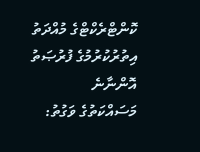ކޮންޓްރެކްޓްގެ މުއްދަތު އިތުރުކުރުމުގެ ފުރުޞަތު އޮންނާނެ
މަސައްކަތުގެ ވަގުތު: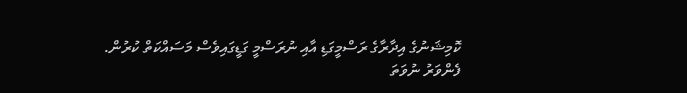ކޮމިޝަނުގެ އިދާރާގެ ރަސްމީގަޑި އާއި ނުރަސްމީ ގަޑީގައިވެސް މަސައްކަތް ކުރުން.
ފެންވަރު ނުވަތަ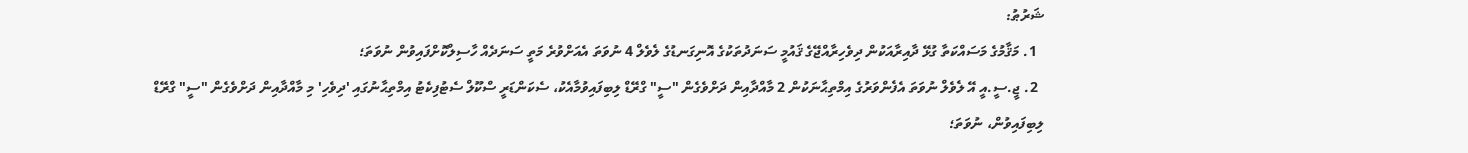ޝަރުޠު:
  1. މަޤާމުގެ މަސައްކަތާ ގުޅޭ ދާއިރާއަކުން ދިވެހިރާއްޖޭގެ ޤައުމީ ސަނަދުތަކުގެ އޮނިގަނޑުގެ ލެވެލް 4 ނުވަތަ އެއަށްވުރެ މަތީ ސަނަދެއް ހާސިލްކޮށްފައިވުން ނުވަތަ؛
  2. ޖީ.ސީ.އީ އޭ ލެވެލް ނުވަތަ އެފެންވަރުގެ އިމްތިޙާނަކުން 2 މާއްދާއިން ދަށްވެގެން "ސީ" ގްރޭޑް ލިބިފައިވުމާއެކު، ސެކަންޑަރީ ސްކޫލް ސެޓުފިކެޓު އިމްތިޙާނުގައި 'ދިވެހި' މި މާއްދާއިން ދަށްވެގެން "ސީ" ގްރޭޑް ލިބިފައިވުން، ނުވަތަ؛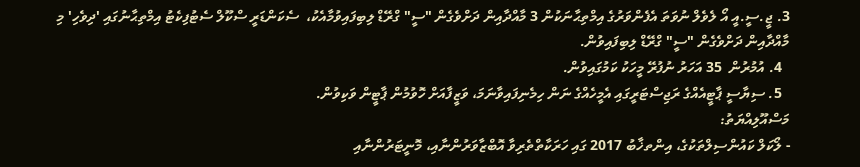3. ޖީ.ސީ.އީ އޯ ލެވެލް ނުވަތަ އެފެންވަރުގެ އިމްތިޙާނަކުން 3 މާއްދާއިން ދަށްވެގެން "ސީ" ގްރޭޑް ލިބިފައިވުމާއެކު،  ސެކަންޑަރީ ސްކޫލް ސެޓުފިކެޓު އިމްތިޙާނުގައި 'ދިވެހި' މި މާއްދާއިން ދަށްވެގެން "ސީ" ގްރޭޑް ލިބިފައިވުން.
  4. އުމުރުން  35 އަހަރު ނުފުރޭ މީހަކު ކަމުގައިވުން.
  5. ސިޔާސީ ޕާޓީއެއްގެ ރަޖިސްޓަރީގައި އެމީހެއްގެ ނަން ހިމެނިފައިވާނަމަ، ވަޒީފާއަށް ހޮވުމުން ޕާޓީން ވަކިވުން.
މަސްއޫލިއްޔަތު:
- ލޯކަލް ކައުންސިލްތަކުގެ، އިންތޚާބު 2017 ގައި ހަރަކާތްތެރިވާ އޮބްޒާވަރުންނާއި، މޮނީޓަރުންނާއި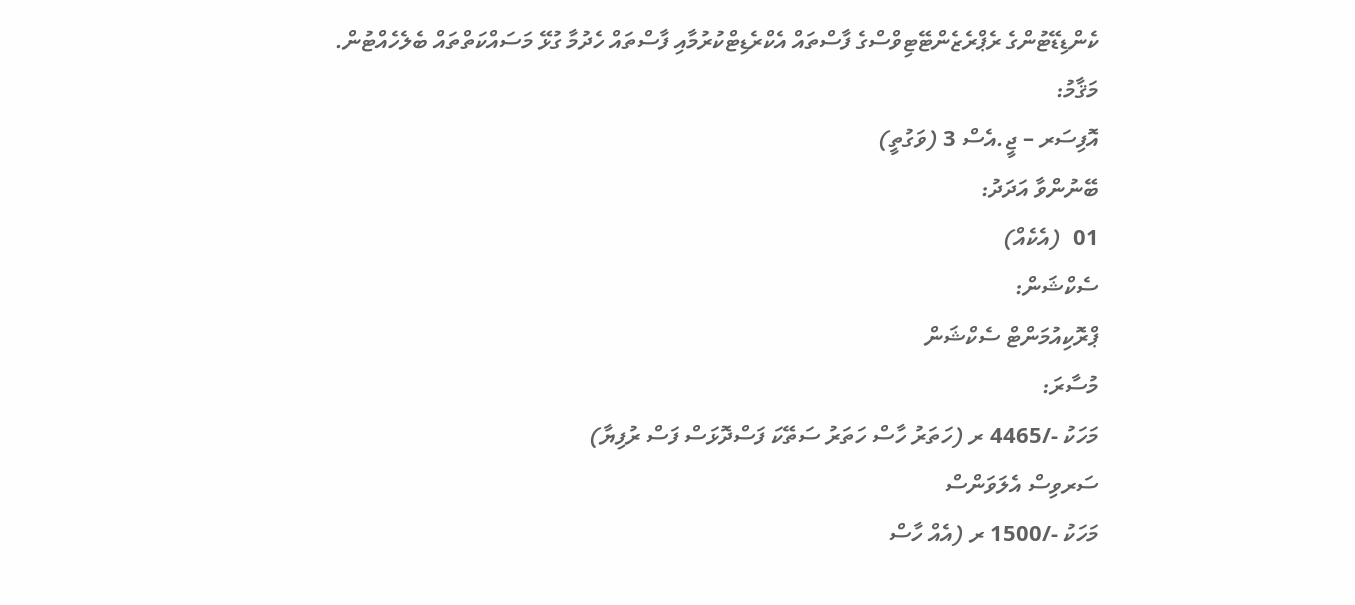ކެންޑިޑޭޓުންގެ ރެޕްރެޒެންޓޭޓިވްސްގެ ފާސްތައް އެކްރެޑިޓްކުރުމާއި ފާސްތައް ހެދުމާ ގުޅޭ މަސައްކަތްތައް ބެލެހެއްޓުން.
މަޤާމު:
އޮފިސަރ – ޖީ.އެސް 3 (ވަގުތީ)
ބޭނުންވާ އަދަދު:
01  (އެކެއް)
ސެކްޝަން:
ޕްރޮކިއުމަންޓް ސެކްޝަން
މުސާރަ:
މަހަކު -/4465 ރ (ހަތަރު ހާސް ހަތަރު ސަތޭކަ ފަސްދޮޅަސް ފަސް ރުފިޔާ)
ސަރވިސް އެލަވަންސް
މަހަކު -/1500 ރ (އެއް ހާސް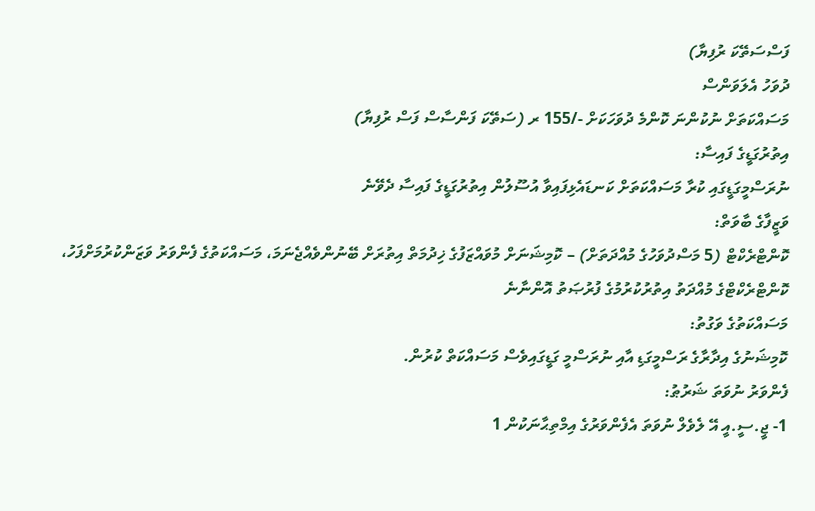ފަސްސަތޭކަ ރުފިޔާ)
ދުވަހު އެލަވަންސް
މަސައްކަތަށް ނުކުންނަ ކޮންމެ ދުވަހަކަށް -/155 ރ (ސަތޭކަ ފަންސާސް ފަސް ރުފިޔާ)
އިތުރުގަޑީގެ ފައިސާ:
ނުރަސްމީގަޑީގައި ކުރާ މަސައްކަތަށް ކަނޑައެޅިފައިވާ އުސޫލުން އިތުރުގަޑީގެ ފައިސާ ދެވޭނެ
ވަޒީފާގެ ބާވަތް:
ކޮންޓްރެކްޓް (5 މަސްދުވަހުގެ މުއްދަތަށް) – ކޮމިޝަނަށް މުވައްޒަފުގެ ޚިދުމަތް އިތުރަށް ބޭނުންވެއްޖެނަމަ، މަސައްކަތުގެ ފެންވަރު ވަޒަންކުރުމަށްފަހު، ކޮންޓްރެކްޓްގެ މުއްދަތު އިތުރުކުރުމުގެ ފުރުޞަތު އޮންނާނެ
މަސައްކަތުގެ ވަގުތު:
ކޮމިޝަނުގެ އިދާރާގެ ރަސްމީގަޑި އާއި ނުރަސްމީ ގަޑީގައިވެސް މަސައްކަތް ކުރުން.
ފެންވަރު ނުވަތަ ޝަރުޠު:
1- ޖީ.ސީ.އީ އޭ ލެވެލް ނުވަތަ އެފެންވަރުގެ އިމްތިޙާނަކުން 1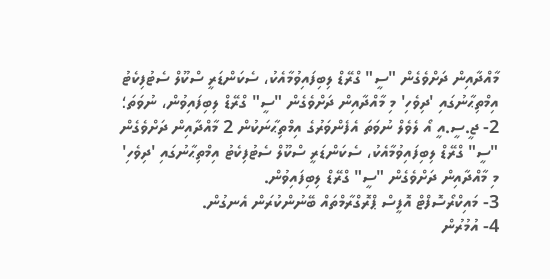މާއްދާއިން ދަށްވެގެން "ސީ" ގްރޭޑް ލިބިފައިވުމާއެކު، ސެކަންޑަރީ ސްކޫލް ސެޓުފިކެޓު އިމްތިޙާނުގައި 'ދިވެހި' މި މާއްދާއިން ދަށްވެގެން "ސީ" ގްރޭޑް ލިބިފައިވުން، ނުވަތަ؛
2- ޖީ.ސީ.އީ އޯ ލެވެލް ނުވަތަ އެފެންވަރުގެ އިމްތިޙާނަކުން 2 މާއްދާއިން ދަށްވެގެން "ސީ" ގްރޭޑް ލިބިފައިވުމާއެކު، ސެކަންޑަރީ ސްކޫލް ސެޓުފިކެޓު އިމްތިޙާނުގައި 'ދިވެހި' މި މާއްދާއިން ދަށްވެގެން "ސީ" ގްރޭޑް ލިބިފައިވުން.
3- މައިކްރޯސޮފްޓް އޮފީސް ޕްރޮގްރާމްތައް ބޭނުންކުރަން އެނގުން.
4- އުމުރުން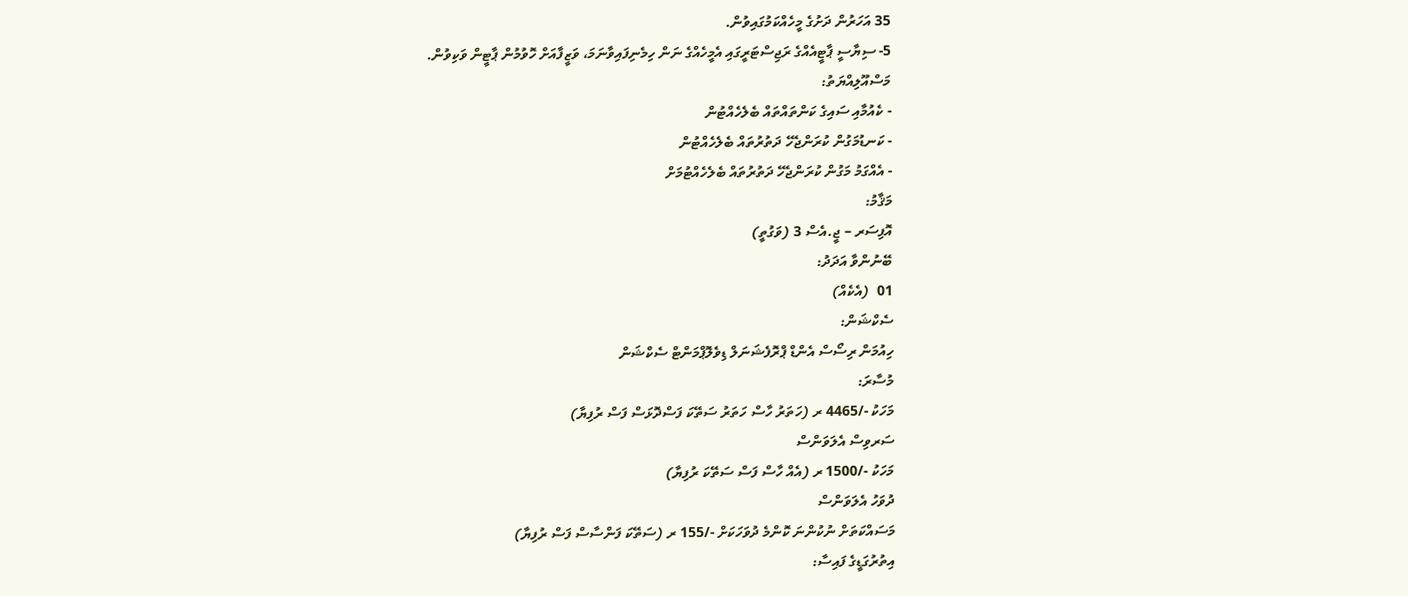35 އަހަރުން ދަށުގެ މީހެއްކަމުގައިވުން.
5- ސިޔާސީ ޕާޓީއެއްގެ ރަޖިސްޓަރީގައި އެމީހެއްގެ ނަން ހިމެނިފައިވާނަމަ، ވަޒީފާއަށް ހޮވުމުން ޕާޓީން ވަކިވުން.
މަސްއޫލިއްޔަތު:
- ކެއުމާއި ސައިގެ ކަންތައްތައް ބެލެހެއްޓުން
- ކަނޑުމަގުން ކުރަންޖެހޭ ދަތުރުތައް ބެލެހެއްޓުން
- އެއްގަމު މަގުން ކުރަންޖެހޭ ދަތުރުތައް ބެލެހެއްޓުމަށް
މަޤާމު:
އޮފިސަރ – ޖީ.އެސް 3 (ވަގުތީ)
ބޭނުންވާ އަދަދު:
01  (އެކެއް)
ސެކްޝަން:
ހިއުމަން ރިސޯސް އެންޑް ޕްރޮފެޝަނަލް ޑިވެލޮޕްމަންޓް ސެކްޝަން
މުސާރަ:
މަހަކު -/4465 ރ (ހަތަރު ހާސް ހަތަރު ސަތޭކަ ފަސްދޮޅަސް ފަސް ރުފިޔާ)
ސަރވިސް އެލަވަންސް
މަހަކު -/1500 ރ (އެއް ހާސް ފަސް ސަތޭކަ ރުފިޔާ)
ދުވަހު އެލަވަންސް
މަސައްކަތަށް ނުކުންނަ ކޮންމެ ދުވަހަކަށް -/155 ރ (ސަތޭކަ ފަންސާސް ފަސް ރުފިޔާ)
އިތުރުގަޑީގެ ފައިސާ: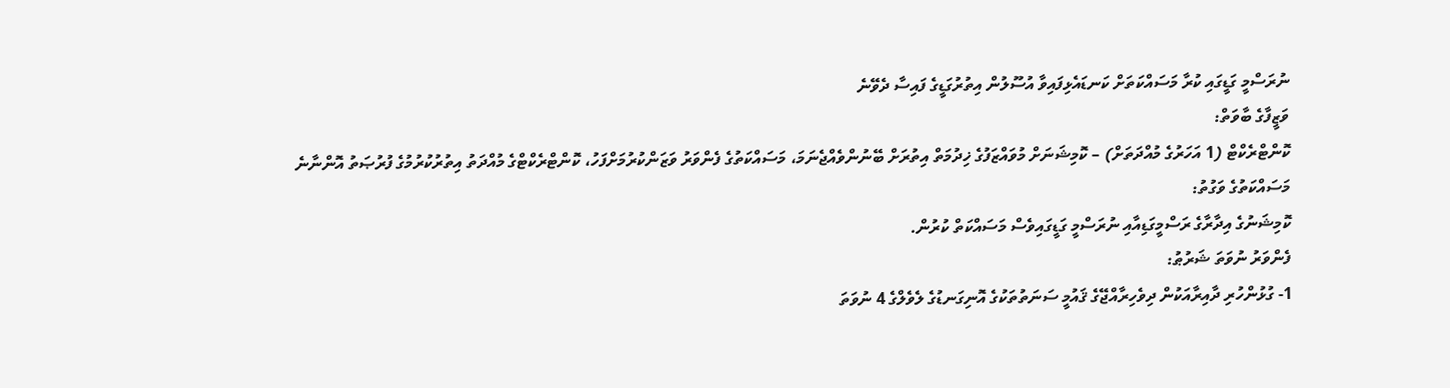ނުރަސްމީ ގަޑީގައި ކުރާ މަސައްކަތަށް ކަނޑައެޅިފައިވާ އުސޫލުން އިތުރުގަޑީގެ ފައިސާ ދެވޭނެ
ވަޒީފާގެ ބާވަތް:
ކޮންޓްރެކްޓް (1 އަހަރުގެ މުއްދަތަށް) – ކޮމިޝަނަށް މުވައްޒަފުގެ ޚިދުމަތް އިތުރަށް ބޭނުންވެއްޖެނަމަ، މަސައްކަތުގެ ފެންވަރު ވަޒަންކުރުމަށްފަހު، ކޮންޓްރެކްޓްގެ މުއްދަތު އިތުރުކުރުމުގެ ފުރުޞަތު އޮންނާނެ
މަސައްކަތުގެ ވަގުތު:
ކޮމިޝަނުގެ އިދާރާގެ ރަސްމީގަޑިއާއި ނުރަސްމީ ގަޑީގައިވެސް މަސައްކަތް ކުރުން.
ފެންވަރު ނުވަތަ ޝަރުޠު:
1- ގުޅުންހުރި ދާއިރާއަކުން ދިވެހިރާއްޖޭގެ ޤައުމީ ސަނަތުތަކުގެ އޮނިގަނޑުގެ ލެވެލްގެ 4 ނުވަތަ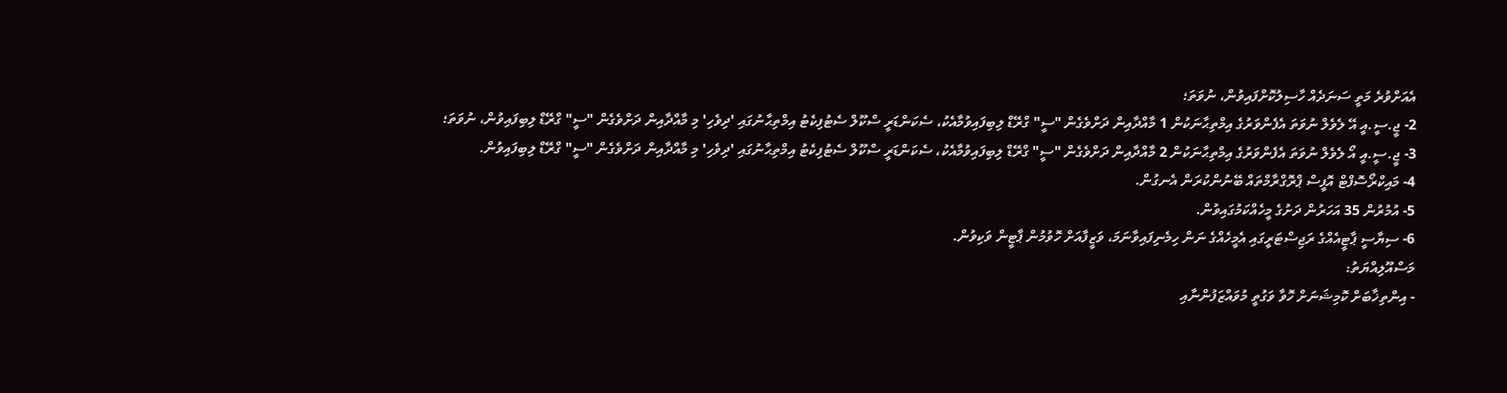އެއަށްވުރެ މަތީ ސަނަދެއް ހާސިލުކޮށްފައިވުން، ނުވަތަ؛
2- ޖީ.ސީ.އީ އޭ ލެވެލް ނުވަތަ އެފެންވަރުގެ އިމްތިޙާނަކުން 1 މާއްދާއިން ދަށްވެގެން "ސީ" ގްރޭޑް ލިބިފައިވުމާއެކު، ސެކަންޑަރީ ސްކޫލް ސެޓުފިކެޓު އިމްތިޙާނުގައި 'ދިވެހި' މި މާއްދާއިން ދަށްވެގެން "ސީ" ގްރޭޑް ލިބިފައިވުން، ނުވަތަ؛
3- ޖީ.ސީ.އީ އޯ ލެވެލް ނުވަތަ އެފެންވަރުގެ އިމްތިޙާނަކުން 2 މާއްދާއިން ދަށްވެގެން "ސީ" ގްރޭޑް ލިބިފައިވުމާއެކު، ސެކަންޑަރީ ސްކޫލް ސެޓުފިކެޓު އިމްތިޙާނުގައި 'ދިވެހި' މި މާއްދާއިން ދަށްވެގެން "ސީ" ގްރޭޑް ލިބިފައިވުން.
4- މައިކްރޯސޮފްޓް އޮފީސް ޕްރޮގްރާމްތައް ބޭނުންކުރަން އެނގުން.
5- އުމުރުން 35 އަހަރުން ދަށުގެ މީހެއްކަމުގައިވުން.
6- ސިޔާސީ ޕާޓީއެއްގެ ރަޖިސްޓަރީގައި އެމީހެއްގެ ނަން ހިމެނިފައިވާނަމަ، ވަޒީފާއަށް ހޮވުމުން ޕާޓީން ވަކިވުން.
މަސްއޫލިއްޔަތު:
- އިންތިޚާބަށް ކޮމިޝަނަށް ހޮވާ ވަގުތީ މުވައްޒަފުންނާއި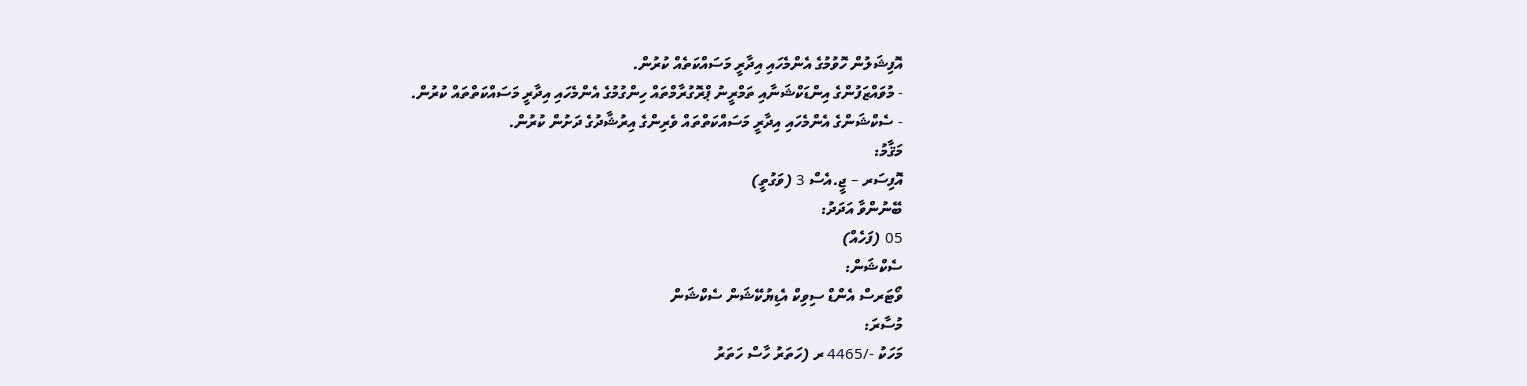އޮފިޝަލުން ހޮވުމުގެ އެންމެހައި އިދާރީ މަސައްކަތެއް ކުރުން.
- މުވައްޒަފުންގެ އިންޑަކްޝަނާއި ތަމްރީނު ޕްރޮގުރާމްތައް ހިންގުމުގެ އެންމެހައި އިދާރީ މަސައްކަތްތައް ކުރުން.
- ސެކްޝަންގެ އެންމެހައި އިދާރީ މަސައްކަތްތައް ވެރިންގެ އިރުޝާދުގެ ދަށުން ކުރުން.
މަޤާމު:
އޮފިސަރ – ޖީ.އެސް 3 (ވަގުތީ)
ބޭނުންވާ އަދަދު:
05 (ފަހެއް)
ސެކްޝަން:
ވޯޓަރސް އެންޑް ސިވިކް އެޑިޔުކޭޝަން ސެކްޝަން
މުސާރަ:
މަހަކު -/4465 ރ (ހަތަރު ހާސް ހަތަރު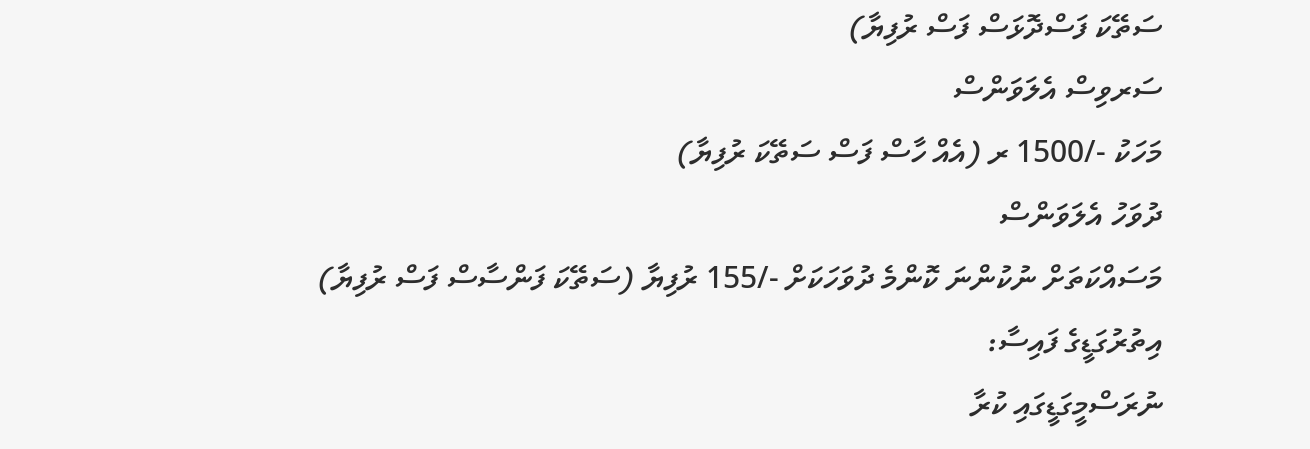ސަތޭކަ ފަސްދޮޅަސް ފަސް ރުފިޔާ)
ސަރވިސް އެލަވަންސް
މަހަކު -/1500 ރ (އެއް ހާސް ފަސް ސަތޭކަ ރުފިޔާ)
ދުވަހު އެލަވަންސް
މަސައްކަތަށް ނުކުންނަ ކޮންމެ ދުވަހަކަށް -/155 ރުފިޔާ (ސަތޭކަ ފަންސާސް ފަސް ރުފިޔާ)
އިތުރުގަޑީގެ ފައިސާ:
ނުރަސްމީގަޑީގައި ކުރާ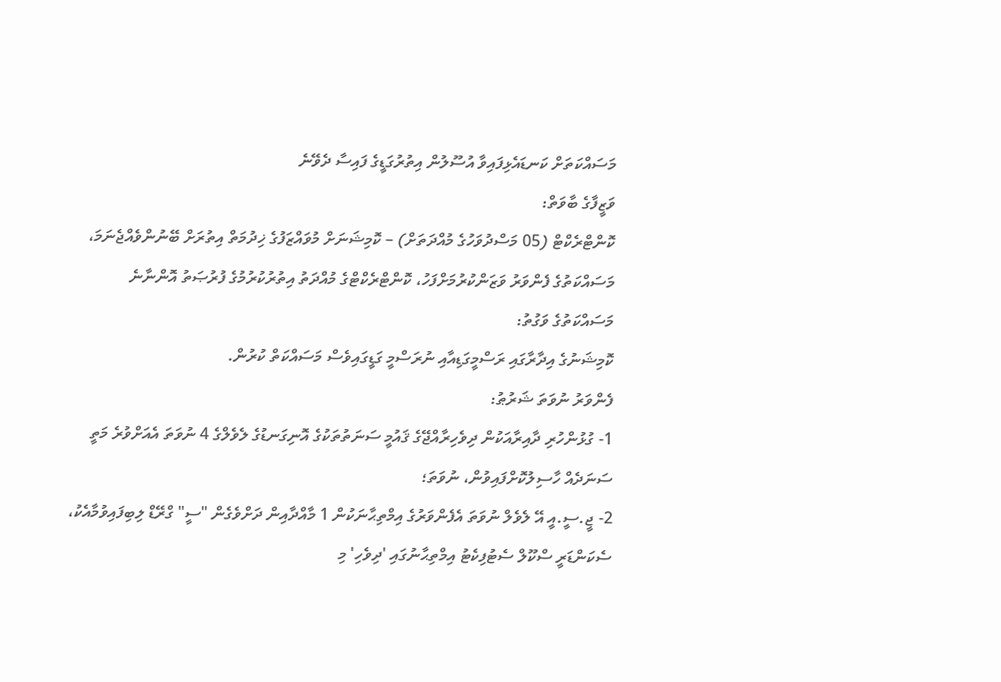މަސައްކަތަށް ކަނޑައެޅިފައިވާ އުސޫލުން އިތުރުގަޑީގެ ފައިސާ ދެވޭނެ
ވަޒީފާގެ ބާވަތް:
ކޮންޓްރެކްޓް (05 މަސްދުވަހުގެ މުއްދަތަށް) – ކޮމިޝަނަށް މުވައްޒަފުގެ ޚިދުމަތް އިތުރަށް ބޭނުންވެއްޖެނަމަ، މަސައްކަތުގެ ފެންވަރު ވަޒަންކުރުމަށްފަހު، ކޮންޓްރެކްޓްގެ މުއްދަތު އިތުރުކުރުމުގެ ފުރުޞަތު އޮންނާނެ
މަސައްކަތުގެ ވަގުތު:
ކޮމިޝަނުގެ އިދާރާގައި ރަސްމީގަޑިއާއި ނުރަސްމީ ގަޑީގައިވެސް މަސައްކަތް ކުރުން.
ފެންވަރު ނުވަތަ ޝަރުޠު:
1- ގުޅުންހުރި ދާއިރާއަކުން ދިވެހިރާއްޖޭގެ ޤައުމީ ސަނަތުތަކުގެ އޮނިގަނޑުގެ ލެވެލްގެ 4 ނުވަތަ އެއަށްވުރެ މަތީ ސަނަދެއް ހާސިލުކޮށްފައިވުން، ނުވަތަ؛
2- ޖީ.ސީ.އީ އޭ ލެވެލް ނުވަތަ އެފެންވަރުގެ އިމްތިޙާނަކުން 1 މާއްދާއިން ދަށްވެގެން "ސީ" ގްރޭޑް ލިބިފައިވުމާއެކު، ސެކަންޑަރީ ސްކޫލް ސެޓުފިކެޓު އިމްތިޙާނުގައި 'ދިވެހި' މި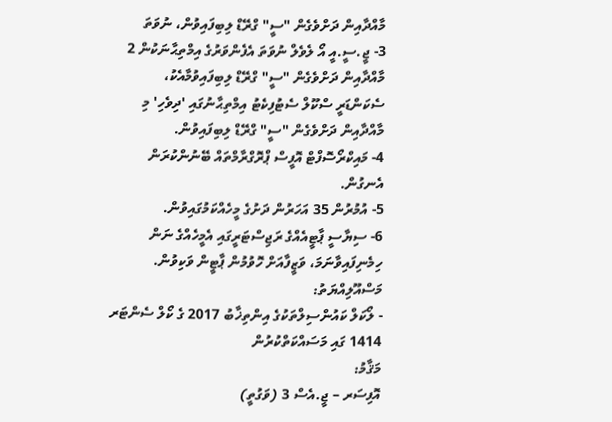މާއްދާއިން ދަށްވެގެން "ސީ" ގްރޭޑް ލިބިފައިވުން، ނުވަތަ
3- ޖީ.ސީ.އީ އޯ ލެވެލް ނުވަތަ އެފެންވަރުގެ އިމްތިޙާނަކުން 2 މާއްދާއިން ދަށްވެގެން "ސީ" ގްރޭޑް ލިބިފައިވުމާއެކު،  ސެކަންޑަރީ ސްކޫލް ސެޓުފިކެޓު އިމްތިޙާނުގައި 'ދިވެހި' މި މާއްދާއިން ދަށްވެގެން "ސީ" ގްރޭޑް ލިބިފައިވުން.
4- މައިކްރޯސޮފްޓް އޮފީސް ޕްރޮގްރާމްތައް ބޭނުންކުރަން އެނގުން.
5- އުމުރުން 35 އަހަރުން ދަށުގެ މީހެއްކަމުގައިވުން.
6- ސިޔާސީ ޕާޓީއެއްގެ ރަޖިސްޓަރީގައި އެމީހެއްގެ ނަން ހިމެނިފައިވާނަމަ، ވަޒީފާއަށް ހޮވުމުން ޕާޓީން ވަކިވުން.
މަސްއޫލިއްޔަތު:
- ލޯކަލް ކައުންސިލްތަކުގެ އިންތިޚާބު 2017 ގެ ކޯލް ސެންޓަރ 1414 ގައި މަސައްކަތްކުރުން
މަޤާމު:
އޮފިސަރ – ޖީ.އެސް 3 (ވަގުތީ)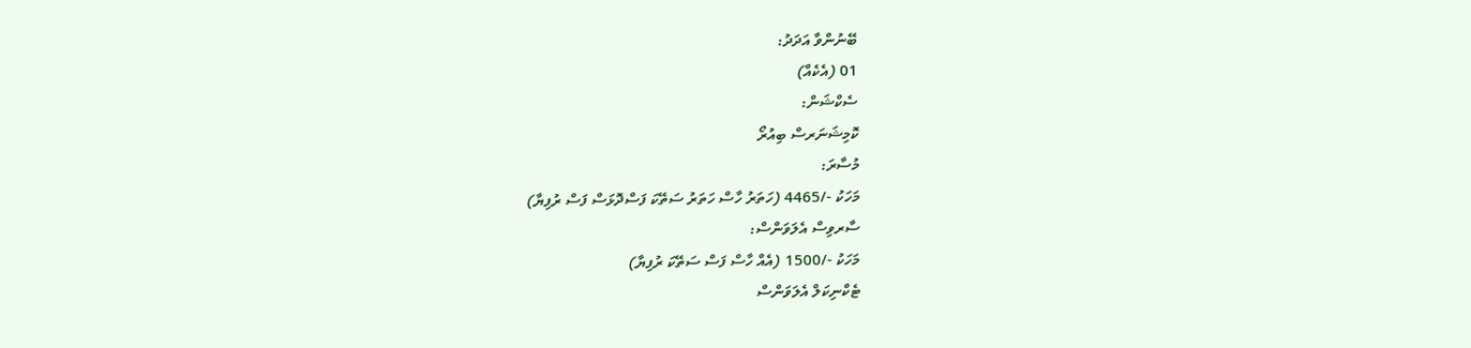ބޭނުންވާ އަދަދު:
01 (އެކެއް)
ސެކްޝަން:
ކޮމިޝަނަރސް ބިއުރޯ
މުސާރަ:
މަހަކު -/4465 (ހަތަރު ހާސް ހަތަރު ސަތޭކަ ފަސްދޮޅަސް ފަސް ރުފިޔާ)
ސާރވިސް އެލަވަންސް:
މަހަކު -/1500 (އެއް ހާސް ފަސް ސަތޭކަ ރުފިޔާ)
ޓެކްނިކަލް އެލަވަންސް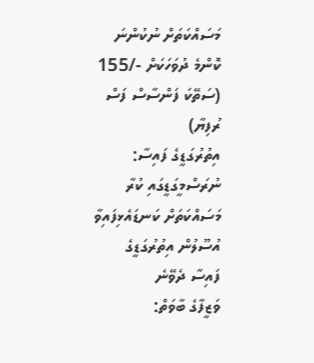މަސައްކަތަށް ނުކުންނަ ކޮންމެ ދުވަހަކަށް -/155 (ސަތޭކަ ފަންސާސް ފަސް ރުފިޔާ)
އިތުރުގަޑީގެ ފައިސާ:
ނުރަސްމީގަޑީގައި ކުރާ މަސައްކަތަށް ކަނޑައެޅިފައިވާ އުސޫލުން އިތުރުގަޑީގެ ފައިސާ ދެވޭނެ
ވަޒީފާގެ ބާވަތް: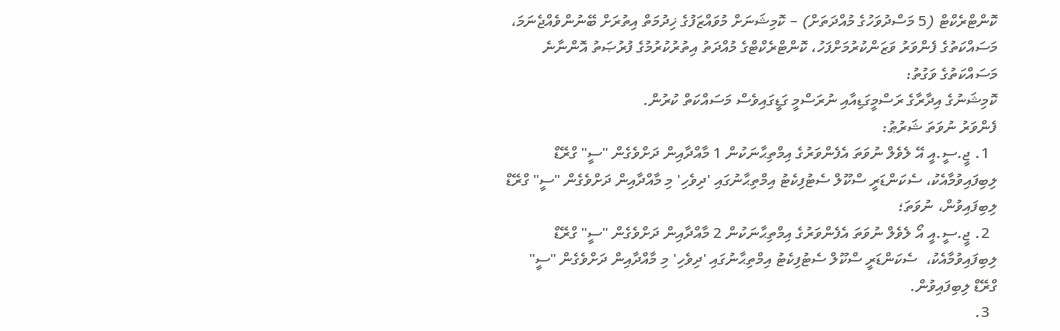ކޮންޓްރެކްޓް (5 މަސްދުވަހުގެ މުއްދަތަށް) – ކޮމިޝަނަށް މުވައްޒަފުގެ ޚިދުމަތް އިތުރަށް ބޭނުންވެއްޖެނަމަ، މަސައްކަތުގެ ފެންވަރު ވަޒަންކުރުމަށްފަހު، ކޮންޓްރެކްޓްގެ މުއްދަތު އިތުރުކުރުމުގެ ފުރުޞަތު އޮންނާނެ
މަސައްކަތުގެ ވަގުތު:
ކޮމިޝަނުގެ އިދާރާގެ ރަސްމީގަޑިއާއި ނުރަސްމީ ގަޑީގައިވެސް މަސައްކަތް ކުރުން.
ފެންވަރު ނުވަތަ ޝަރުޠު:
  1. ޖީ.ސީ.އީ އޭ ލެވެލް ނުވަތަ އެފެންވަރުގެ އިމްތިޙާނަކުން 1 މާއްދާއިން ދަށްވެގެން "ސީ" ގްރޭޑް ލިބިފައިވުމާއެކު، ސެކަންޑަރީ ސްކޫލް ސެޓުފިކެޓު އިމްތިޙާނުގައި 'ދިވެހި' މި މާއްދާއިން ދަށްވެގެން "ސީ" ގްރޭޑް ލިބިފައިވުން، ނުވަތަ؛
  2. ޖީ.ސީ.އީ އޯ ލެވެލް ނުވަތަ އެފެންވަރުގެ އިމްތިޙާނަކުން 2 މާއްދާއިން ދަށްވެގެން "ސީ" ގްރޭޑް ލިބިފައިވުމާއެކު،  ސެކަންޑަރީ ސްކޫލް ސެޓުފިކެޓު އިމްތިޙާނުގައި 'ދިވެހި' މި މާއްދާއިން ދަށްވެގެން "ސީ" ގްރޭޑް ލިބިފައިވުން.
  3.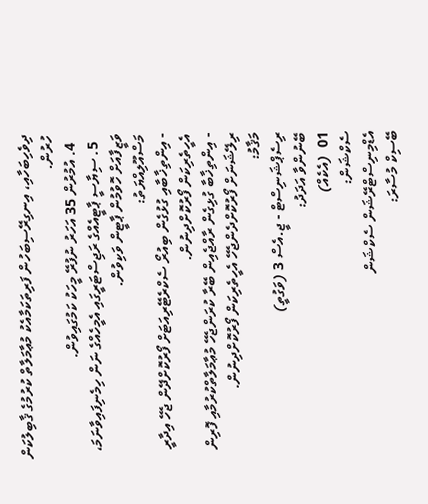ދިވެހިބަހާއި، އިނގިރޭސިބަހުން ފަރިތަކަމާއެކު މުޢާމަލާތް ކުރުމުގެ ޤާބިލުކަން ހުރުން.
  4. އުމުރުން 35 އަހަރު ނުފުރޭ މީހަކު ކަމުގައިވުން.
  5. ސިޔާސީ ޕާޓީއެއްގެ ރަޖިސްޓަރީގައި އެމީހެއްގެ ނަން ހިމެނިފައިވާނަމަ، ވަޒީފާއަށް ހޮވުމުން ޕާޓީން ވަކިވުން.
މަސްއޫލިއްޔަތު:
- އިންތިޚާބާއި ގުޅުގެން ބިއުރޯ ސެކްރެޓޭރިއަޓަށް ފޯރުކޮށްދޭން ޖެހޭ އިދާރީ އެހީތެރިކަން ފޯރުކޮށްދިނުން.
- އިންތިޚާބާ ގުޅިގެން ރާއްޖެއިން ބޭރާ ކުރަންޖެހޭ މުޢާމަލާތްކުރުމާއި ފޮރިން ރިލޭޝަނަށް ފޯރުކޮށްދެންޖެހޭ އެހީތެރިކަން ފޯރުކޮށްދިނުން.
މަޤާމު:
ރިސެޕްޝަނިސްޓް - ޖީ.އެސް 3 (ވަގުތީ)
ބޭނުންވާ އަދަދު:
01  (އެކެއް)
ސެކްޝަން:
އެޑްމިނިސްޓްރޭޝަން ސެކްޝަން
ބޭސިކް މުސާރަ: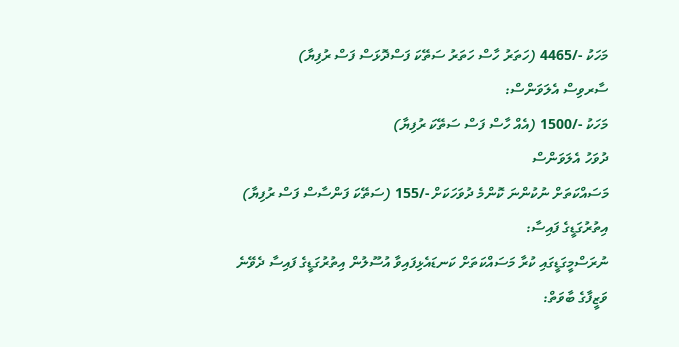މަހަކު -/4465 (ހަތަރު ހާސް ހަތަރު ސަތޭކަ ފަސްދޮޅަސް ފަސް ރުފިޔާ)
ސާރވިސް އެލަވަންސް:
މަހަކު -/1500 (އެއް ހާސް ފަސް ސަތޭކަ ރުފިޔާ)
ދުވަހު އެލަވަންސް
މަސައްކަތަށް ނުކުންނަ ކޮންމެ ދުވަހަކަށް -/155 (ސަތޭކަ ފަންސާސް ފަސް ރުފިޔާ)
އިތުރުގަޑީގެ ފައިސާ:
ނުރަސްމީގަޑީގައި ކުރާ މަސައްކަތަށް ކަނޑައެޅިފައިވާ އުސޫލުން އިތުރުގަޑީގެ ފައިސާ ދެވޭނެ
ވަޒީފާގެ ބާވަތް: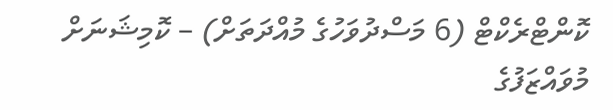ކޮންޓްރެކްޓް (6 މަސްދުވަހުގެ މުއްދަތަށް) – ކޮމިޝަނަށް މުވައްޒަފުގެ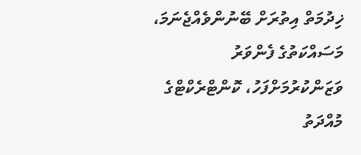ޚިދުމަތް އިތުރަށް ބޭނުންވެއްޖެނަމަ، މަސައްކަތުގެ ފެންވަރު ވަޒަންކުރުމަށްފަހު، ކޮންޓްރެކްޓްގެ މުއްދަތު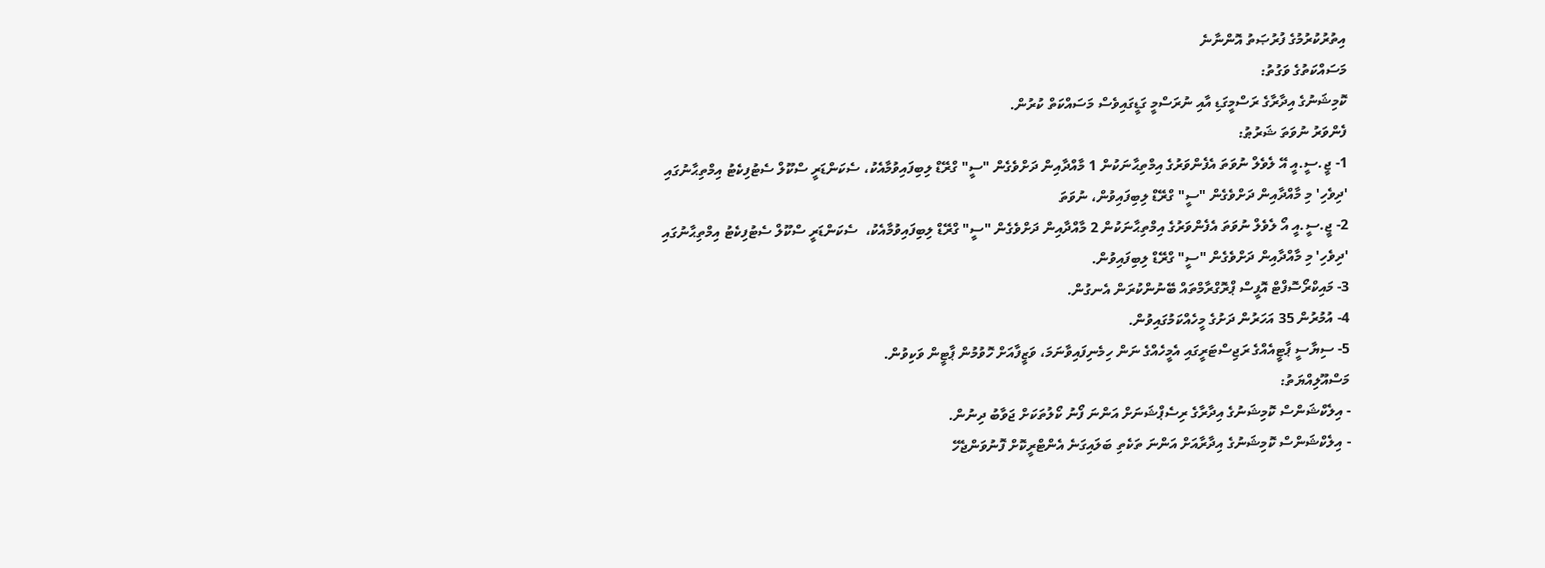އިތުރުކުރުމުގެ ފުރުޞަތު އޮންނާނެ
މަސައްކަތުގެ ވަގުތު:
ކޮމިޝަނުގެ އިދާރާގެ ރަސްމީގަޑި އާއި ނުރަސްމީ ގަޑީގައިވެސް މަސައްކަތް ކުރުން.
ފެންވަރު ނުވަތަ ޝަރުޠު:
1- ޖީ.ސީ.އީ އޭ ލެވެލް ނުވަތަ އެފެންވަރުގެ އިމްތިޙާނަކުން 1 މާއްދާއިން ދަށްވެގެން "ސީ" ގްރޭޑް ލިބިފައިވުމާއެކު، ސެކަންޑަރީ ސްކޫލް ސެޓުފިކެޓު އިމްތިޙާނުގައި 'ދިވެހި' މި މާއްދާއިން ދަށްވެގެން "ސީ" ގްރޭޑް ލިބިފައިވުން، ނުވަތަ
2- ޖީ.ސީ.އީ އޯ ލެވެލް ނުވަތަ އެފެންވަރުގެ އިމްތިޙާނަކުން 2 މާއްދާއިން ދަށްވެގެން "ސީ" ގްރޭޑް ލިބިފައިވުމާއެކު،  ސެކަންޑަރީ ސްކޫލް ސެޓުފިކެޓު އިމްތިޙާނުގައި 'ދިވެހި' މި މާއްދާއިން ދަށްވެގެން "ސީ" ގްރޭޑް ލިބިފައިވުން.
3- މައިކްރޯސޮފްޓް އޮފީސް ޕްރޮގްރާމްތައް ބޭނުންކުރަން އެނގުން.
4- އުމުރުން 35 އަހަރުން ދަށުގެ މީހެއްކަމުގައިވުން.
5- ސިޔާސީ ޕާޓީއެއްގެ ރަޖިސްޓަރީގައި އެމީހެއްގެ ނަން ހިމެނިފައިވާނަމަ، ވަޒީފާއަށް ހޮވުމުން ޕާޓީން ވަކިވުން.
މަސްއޫލިއްޔަތު:
- އިލެކްޝަންސް ކޮމިޝަނުގެ އިދާރާގެ ރިސެޕްޝަނަށް އަންނަ ފޯނު ކޯލުތަކަށް ޖަވާބު ދިނުން.
- އިލެކްޝަންސް ކޮމިޝަނުގެ އިދާރާއަށް އަންނަ ތަކެތި ބަލައިގަނެ އެންޓްރީކޮށް ފޮނުވަންޖެހޭ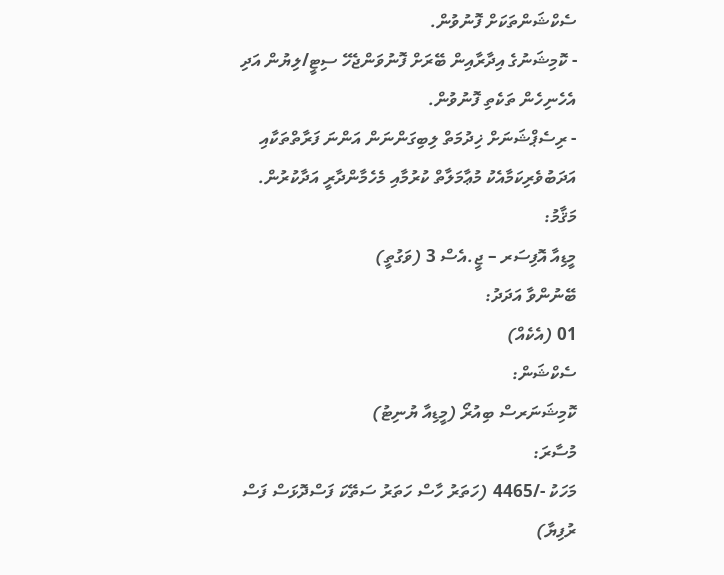ސެކްޝަންތަކަށް ފޮނުވުން.
- ކޮމިޝަނުގެ އިދާރާއިން ބޭރަށް ފޮނުވަންޖެހޭ ސިޓީ/ލިޔުން އަދި އެހެނިހެން ތަކެތި ފޮނުވުން.
- ރިސެޕްޝަނަށް ޚިދުމަތް ލިބިގަންނަން އަންނަ ފަރާތްތަކާއި އަދަބުވެރިކަމާއެކު މުޢާމަލާތް ކުރުމާއި މެހެމާންދާރީ އަދާކުރުން.
މަޤާމު:
މީޑިއާ އޮފިސަރ – ޖީ.އެސް 3 (ވަގުތީ)
ބޭނުންވާ އަދަދު:
01 (އެކެއް)
ސެކްޝަން:
ކޮމިޝަނަރސް ބިއުރޯ (މީޑިއާ ޔުނިޓު)
މުސާރަ:
މަހަކު -/4465 (ހަތަރު ހާސް ހަތަރު ސަތޭކަ ފަސްދޮޅަސް ފަސް ރުފިޔާ)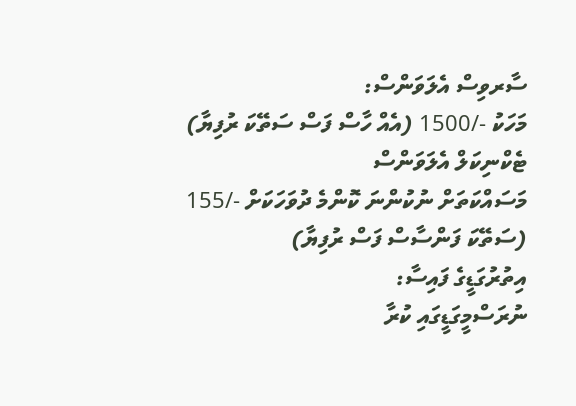ސާރވިސް އެލަވަންސް:
މަހަކު -/1500 (އެއް ހާސް ފަސް ސަތޭކަ ރުފިޔާ)
ޓެކްނިކަލް އެލަވަންސް
މަސައްކަތަށް ނުކުންނަ ކޮންމެ ދުވަހަކަށް -/155 (ސަތޭކަ ފަންސާސް ފަސް ރުފިޔާ)
އިތުރުގަޑީގެ ފައިސާ:
ނުރަސްމީގަޑީގައި ކުރާ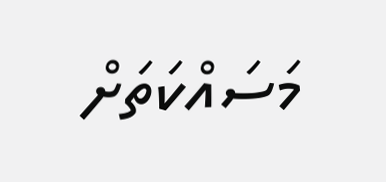މަސައްކަތަށް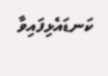ކަނޑައެޅިފައިވާ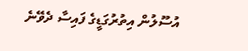އުސޫލުން އިތުރުގަޑީގެ ފައިސާ ދެވޭނެ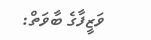ވަޒީފާގެ ބާވަތް: